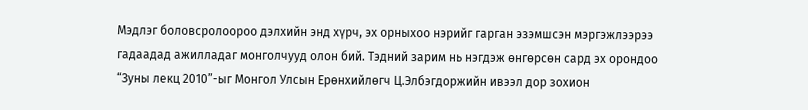Мэдлэг боловсролоороо дэлхийн энд хүрч, эх орныхоо нэрийг гарган эзэмшсэн мэргэжлээрээ гадаадад ажилладаг монголчууд олон бий. Тэдний зарим нь нэгдэж өнгөрсөн сард эх орондоо “Зуны лекц 2010”-ыг Монгол Улсын Ерөнхийлөгч Ц.Элбэгдоржийн ивээл дор зохион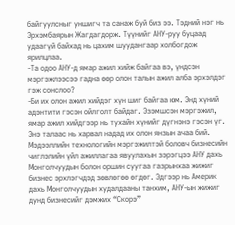байгуулсныг уншигч та санаж буй биз ээ. Тэдний нэг нь Эрхэмбаярын Жагдагдорж. Түүнийг АНУ-руу буцаад удаагүй байхад нь цахим шуудангаар холбогдож ярилцлаа.
-Та одоо АНУ-д ямар ажил хийж байгаа вэ, үндсэн мэргэжлээсээ гадна өөр олон талын ажил алба эрхэлдэг гэж сонслоо?
-Би их олон ажил хийдэг хүн шиг байгаа юм. Энд хүний адэнтити гэсэн ойлголт байдаг. Эзэмшсэн мэргэжил, ямар ажил хийдгээр нь тухайн хүнийг дүгнэнэ гэсэн үг. Энэ талаас нь харвал надад их олон янзын ачаа бий. Мэдээллийн технологийн мэргэжилтэй боловч бизнесийн чиглэлийн үйл ажиллагаа явуулахын зэрэгцээ АНУ дахь Монголчуудын болон оршин суугаа газрынхаа жижиг бизнес эрхлэгчдэд зөвлөгөө өгдөг. Эдгээр нь Америк дахь Монголчуудын худалдааны танхим, АНУ-ын жижиг дунд бизнесийг дэмжих “Скорэ”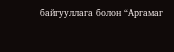байгууллага болон “Аргамаг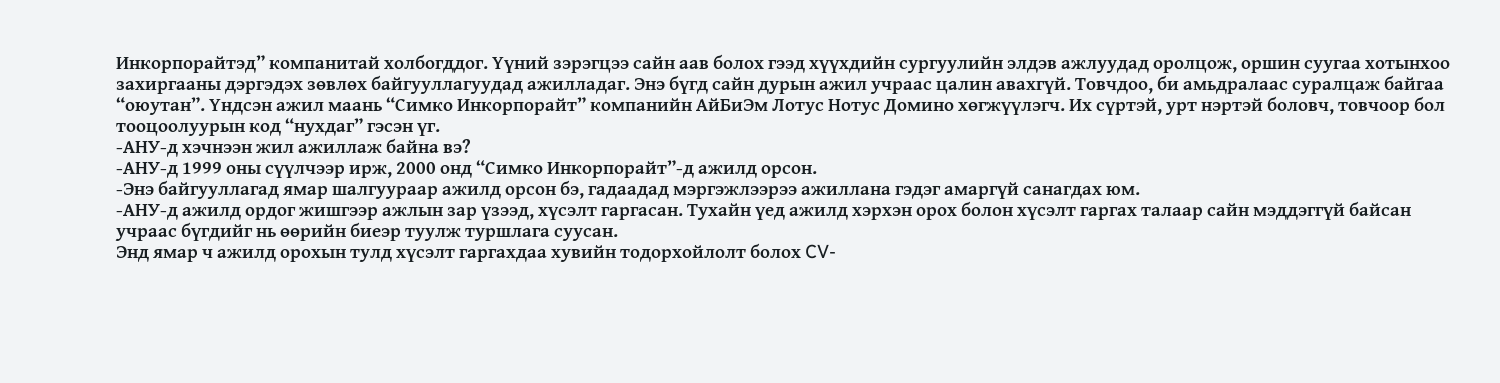Инкорпорайтэд” компанитай холбогддог. Үүний зэрэгцээ сайн аав болох гээд хүүхдийн сургуулийн элдэв ажлуудад оролцож, оршин суугаа хотынхоо захиргааны дэргэдэх зөвлөх байгууллагуудад ажилладаг. Энэ бүгд сайн дурын ажил учраас цалин авахгүй. Товчдоо, би амьдралаас суралцаж байгаа “оюутан”. Үндсэн ажил маань “Симко Инкорпорайт” компанийн АйБиЭм Лотус Нотус Домино хөгжүүлэгч. Их сүртэй, урт нэртэй боловч, товчоор бол тооцоолуурын код “нухдаг” гэсэн үг.
-АНУ-д хэчнээн жил ажиллаж байна вэ?
-АНУ-д 1999 оны сүүлчээр ирж, 2000 онд “Симко Инкорпорайт”-д ажилд орсон.
-Энэ байгууллагад ямар шалгуураар ажилд орсон бэ, гадаадад мэргэжлээрээ ажиллана гэдэг амаргүй санагдах юм.
-АНУ-д ажилд ордог жишгээр ажлын зар үзээд, хүсэлт гаргасан. Тухайн үед ажилд хэрхэн орох болон хүсэлт гаргах талаар сайн мэддэггүй байсан учраас бүгдийг нь өөрийн биеэр туулж туршлага суусан.
Энд ямар ч ажилд орохын тулд хүсэлт гаргахдаа хувийн тодорхойлолт болох CV-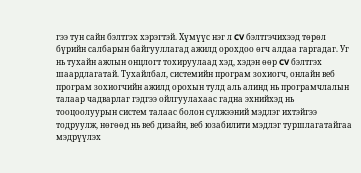гээ тун сайн бэлтгэх хэрэгтэй. Хүмүүс нэг л CV бэлтгэчихээд төрөл бүрийн салбарын байгууллагад ажилд орохдоо өгч алдаа гаргадаг. Уг нь тухайн ажлын онцлогт тохируулаад хэд, хэдэн өөр CV бэлтгэх шаардлагатай. Тухайлбал, системийн програм зохиогч, онлайн веб програм зохиогчийн ажилд орохын тулд аль алинд нь програмчлалын талаар чадварлаг гэдгээ ойлгуулахаас гадна эхнийхэд нь тооцоолуурын систем талаас болон сүлжээний мэдлэг ихтэйгээ тодруулж, нөгөөд нь веб дизайн, веб юзабилити мэдлэг туршлагатайгаа мэдрүүлэх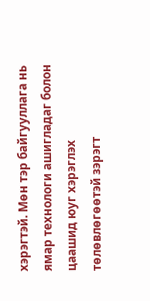хэрэгтэй. Мөн тэр байгууллага нь ямар технологи ашигладаг болон цаашид юуг хэрэглэх төлөвлөгөөтэй зэрэгт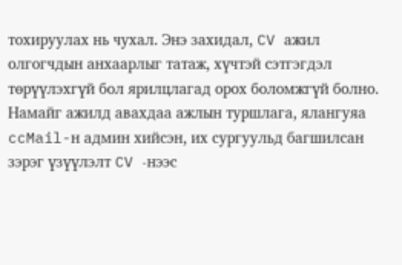тохируулах нь чухал. Энэ захидал, CV ажил олгогчдын анхаарлыг татаж, хүчтэй сэтгэгдэл төрүүлэхгүй бол ярилцлагад орох боломжгүй болно.
Намайг ажилд авахдаа ажлын туршлага, ялангуяа ccMail-н админ хийсэн, их сургуульд багшилсан зэрэг үзүүлэлт CV -нээс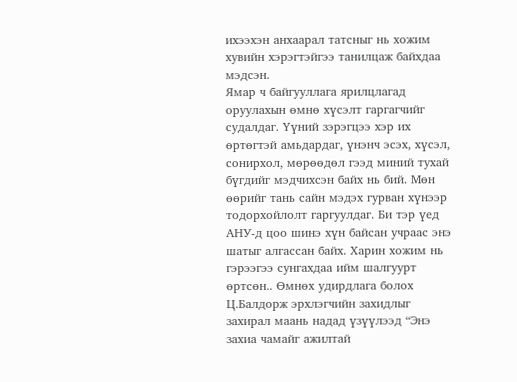ихээхэн анхаарал татсныг нь хожим хувийн хэрэгтэйгээ танилцаж байхдаа мэдсэн.
Ямар ч байгууллага ярилцлагад оруулахын өмнө хүсэлт гаргагчийг судалдаг. Үүний зэрэгцээ хэр их өртөгтэй амьдардаг, үнэнч эсэх, хүсэл, сонирхол, мөрөөдөл гээд миний тухай бүгдийг мэдчихсэн байх нь бий. Мөн өөрийг тань сайн мэдэх гурван хүнээр тодорхойлолт гаргуулдаг. Би тэр үед АНУ-д цоо шинэ хүн байсан учраас энэ шатыг алгассан байх. Харин хожим нь гэрээгээ сунгахдаа ийм шалгуурт өртсөн.. Өмнөх удирдлага болох Ц.Балдорж эрхлэгчийн захидлыг захирал маань надад үзүүлээд “Энэ захиа чамайг ажилтай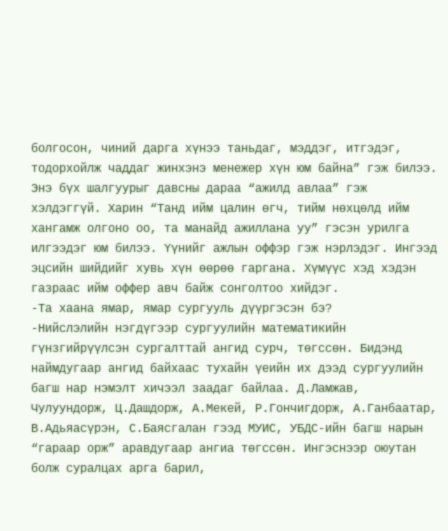болгосон, чиний дарга хүнээ таньдаг, мэддэг, итгэдэг, тодорхойлж чаддаг жинхэнэ менежер хүн юм байна” гэж билээ.
Энэ бүх шалгуурыг давсны дараа “ажилд авлаа” гэж хэлдэггүй. Харин “Танд ийм цалин өгч, тийм нөхцөлд ийм хангамж олгоно оо, та манайд ажиллана уу” гэсэн урилга илгээдэг юм билээ. Үүнийг ажлын оффэр гэж нэрлэдэг. Ингээд эцсийн шийдийг хувь хүн өөрөө гаргана. Хүмүүс хэд хэдэн газраас ийм оффер авч байж сонголтоо хийдэг.
-Та хаана ямар, ямар сургууль дүүргэсэн бэ?
-Нийслэлийн нэгдүгээр сургуулийн математикийн гүнзгийрүүлсэн сургалттай ангид сурч, төгссөн. Бидэнд наймдугаар ангид байхаас тухайн үеийн их дээд сургуулийн багш нар нэмэлт хичээл заадаг байлаа. Д.Ламжав, Чулуундорж, Ц.Дашдорж, А.Мекей, Р.Гончигдорж, А.Ганбаатар, В.Адьяасүрэн, С.Баясгалан гээд МУИС, УБДС-ийн багш нарын “гараар орж” аравдугаар ангиа төгссөн. Ингэснээр оюутан болж суралцах арга барил,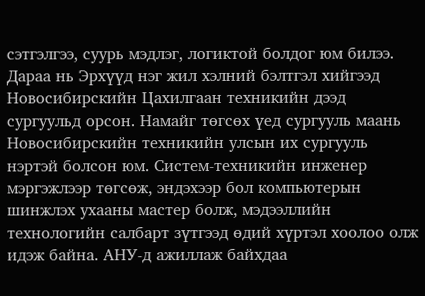сэтгэлгээ, суурь мэдлэг, логиктой болдог юм билээ. Дараа нь Эрхүүд нэг жил хэлний бэлтгэл хийгээд Новосибирскийн Цахилгаан техникийн дээд сургуульд орсон. Намайг төгсөх үед сургууль маань Новосибирскийн техникийн улсын их сургууль нэртэй болсон юм. Систем-техникийн инженер мэргэжлээр төгсөж, эндэхээр бол компьютерын шинжлэх ухааны мастер болж, мэдээллийн технологийн салбарт зүтгээд өдий хүртэл хоолоо олж идэж байна. АНУ-д ажиллаж байхдаа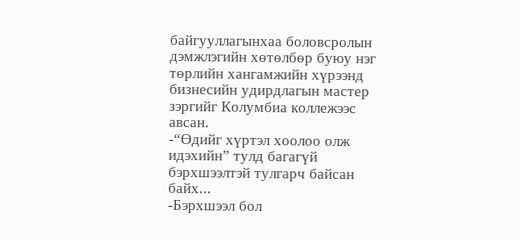байгууллагынхаа боловсролын дэмжлэгийн хөтөлбөр буюу нэг төрлийн хангамжийн хүрээнд бизнесийн удирдлагын мастер зэргийг Колумбиа коллежээс авсан.
-“Өдийг хүртэл хоолоо олж идэхийн” тулд багагүй бэрхшээлтэй тулгарч байсан байх...
-Бэрхшээл бол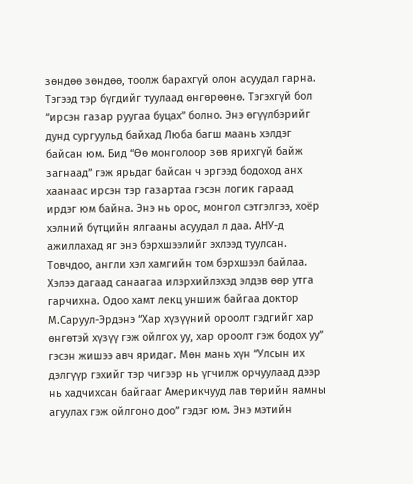зөндөө зөндөө, тоолж барахгүй олон асуудал гарна. Тэгээд тэр бүгдийг туулаад өнгөрөөнө. Тэгэхгүй бол “ирсэн газар руугаа буцах” болно. Энэ өгүүлбэрийг дунд сургуульд байхад Люба багш маань хэлдэг байсан юм. Бид “Өө монголоор зөв ярихгүй байж загнаад” гэж ярьдаг байсан ч эргээд бодоход анх хаанаас ирсэн тэр газартаа гэсэн логик гараад ирдэг юм байна. Энэ нь орос, монгол сэтгэлгээ, хоёр хэлний бүтцийн ялгааны асуудал л даа. АНУ-д ажиллахад яг энэ бэрхшээлийг эхлээд туулсан. Товчдоо, англи хэл хамгийн том бэрхшээл байлаа. Хэлээ дагаад санаагаа илэрхийлэхэд элдэв өөр утга гарчихна. Одоо хамт лекц уншиж байгаа доктор М.Саруул-Эрдэнэ “Хар хүзүүний ороолт гэдгийг хар өнгөтэй хүзүү гэж ойлгох уу, хар ороолт гэж бодох уу” гэсэн жишээ авч яридаг. Мөн мань хүн “Улсын их дэлгүүр гэхийг тэр чигээр нь үгчилж орчуулаад дээр нь хадчихсан байгааг Америкчууд лав төрийн яамны агуулах гэж ойлгоно доо” гэдэг юм. Энэ мэтийн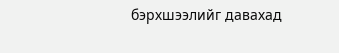бэрхшээлийг давахад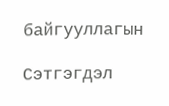байгууллагын

Сэтгэгдэл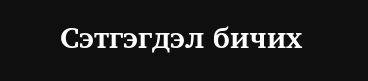Сэтгэгдэл бичих